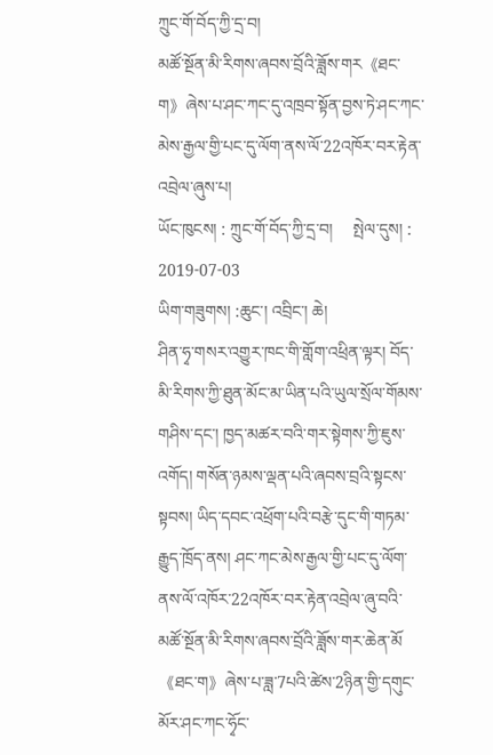ཀྲུང་གོ་བོད་ཀྱི་དྲ་བ།
མཚོ་སྔོན་མི་རིགས་ཞབས་བྲོའི་ཟློས་གར《ཐང་ག》ཞེས་པ་ཤང་ཀང་དུ་འཁྲབ་སྟོན་བྱས་ཏེ་ཤང་ཀང་མེས་རྒྱལ་གྱི་པང་དུ་ལོག་ནས་ལོ་22འཁོར་བར་རྟེན་འབྲེལ་ཞུས་པ།
ཡོང་ཁུངས། : ཀྲུང་གོ་བོད་ཀྱི་དྲ་བ།     སྤེལ་དུས། : 2019-07-03
ཡིག་གཟུགས། :ཆུང་། འབྲིང་། ཆེ།
ཤིན་ཧྭ་གསར་འགྱུར་ཁང་གི་གློག་འཕྲིན་ལྟར། བོད་མི་རིགས་ཀྱི་ཐུན་མོང་མ་ཡིན་པའི་ཡུལ་སྲོལ་གོམས་གཤིས་དང་། ཁྱད་མཚར་བའི་གར་སྟེགས་ཀྱི་ཇུས་འགོད། གསོན་ཉམས་ལྡན་པའི་ཞབས་བྲའི་སྟངས་སྟབས། ཡིད་དབང་འཕྲོག་པའི་བརྩེ་དུང་གི་གཏམ་རྒྱུད་ཁྲོད་ནས། ཤང་ཀང་མེས་རྒྱལ་གྱི་པང་དུ་ལོག་ནས་ལོ་འཁོར་22འཁོར་བར་རྟེན་འབྲེལ་ཞུ་བའི་མཚོ་སྔོན་མི་རིགས་ཞབས་བྲོའི་ཟློས་གར་ཆེན་མོ《ཐང་ག》ཞེས་པ་ཟླ་7པའི་ཚེས་2ཉིན་གྱི་དགུང་མོར་ཤང་ཀང་ཧྭོང་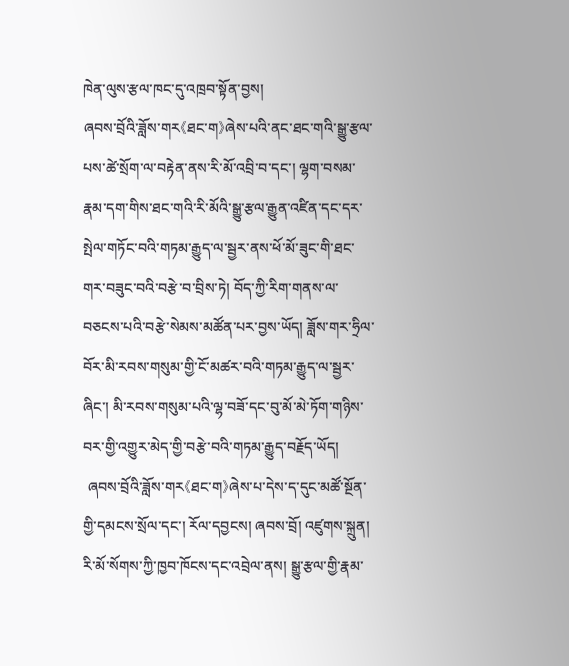ཁེན་ལུས་རྩལ་ཁང་དུ་འཁྲབ་སྟོན་བྱས།
ཞབས་བྲོའི་ཟློས་གར《ཐང་ག》ཞེས་པའི་ནང་ཐང་གའི་སྒྱུ་རྩལ་པས་ཚེ་སྲོག་ལ་བརྟེན་ནས་རི་མོ་འབྲི་བ་དང་། ལྷག་བསམ་རྣམ་དག་གིས་ཐང་གའི་རི་མོའི་སྒྱུ་རྩལ་རྒྱུན་འཛིན་དང་དར་སྤེལ་གཏོང་བའི་གཏམ་རྒྱུད་ལ་སྦྱར་ནས་ཕོ་མོ་ཟུང་གི་ཐང་གར་བཟུང་བའི་བརྩེ་བ་བྲིས་ཏེ། བོད་ཀྱི་རིག་གནས་ལ་བཅངས་པའི་བརྩེ་སེམས་མཚོན་པར་བྱས་ཡོད། ཟློས་གར་ཧྲིལ་བོར་མི་རབས་གསུམ་གྱི་ངོ་མཚར་བའི་གཏམ་རྒྱུད་ལ་སྦྱར་ཞིང་། མི་རབས་གསུམ་པའི་ལྷ་བཟོ་དང་བུ་མོ་མེ་ཏོག་གཉིས་བར་གྱི་འགྱུར་མེད་གྱི་བརྩེ་བའི་གཏམ་རྒྱུད་བརྗོད་ཡོད།
 ཞབས་བྲོའི་ཟློས་གར《ཐང་ག》ཞེས་པ་དེས་ད་དུང་མཚོ་སྔོན་གྱི་དམངས་སྲོལ་དང་། རོལ་དབྱངས། ཞབས་བྲོ། འཛུགས་སྐྲུན། རི་མོ་སོགས་ཀྱི་ཁྱབ་ཁོངས་དང་འབྲེལ་ནས། སྒྱུ་རྩལ་གྱི་རྣམ་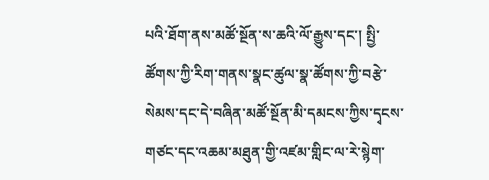པའི་ཐོག་ནས་མཚོ་སྔོན་ས་ཆའི་ལོ་རྒྱུས་དང་། སྤྱི་ཚོགས་ཀྱི་རིག་གནས་སྣང་ཚུལ་སྣ་ཚོགས་ཀྱི་བརྩེ་སེམས་དང་དེ་བཞིན་མཚོ་སྔོན་མི་དམངས་ཀྱིས་དྭངས་གཙང་དང་འཆམ་མཐུན་གྱི་འཛམ་གླིང་ལ་རེ་སྙེག་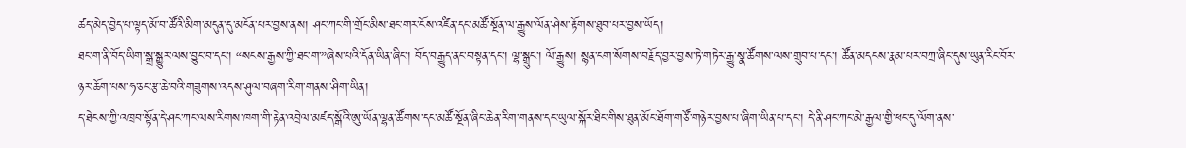ཚད་མེད་བྱེད་པ་ལྟད་མོ་བ་ཚོའི་མིག་མདུན་དུ་མངོན་པར་བྱས་ནས། ཤང་ཀང་གི་གྲོང་མིས་ཐང་གར་ངོས་འཛིན་དང་མཚོ་སྔོན་ལ་རྒྱུས་ལོན་ཤེས་རྟོགས་ཐུབ་པར་བྱས་ཡོད།
ཐང་ག་ནི་བོད་ཡིག་སྒྲ་སྒྱུར་ལས་བྱུང་བ་དང་། “སངས་རྒྱས་ཀྱི་ཐང་ག་”ཞེས་པའི་དོན་ཡིན་ཞིང་། བོད་བརྒྱུད་ནང་བསྟན་དང་། ལྷ་སྒྲུང་། ལོ་རྒྱུས། སྙན་ངག་སོགས་བརྗོད་བྱར་བྱས་ཏེ་གཏེར་རྒྱུ་སྣ་ཚོགས་ལས་གྲུབ་པ་དང་། ཚོན་མདངས་རྣམ་པར་བཀྲ་ཞིང་དུས་ཡུན་རིང་བོར་ཉར་ཆོག་པས་ཧ་ཅང་རྩ་ཆེ་བའི་གཟུགས་འདས་ཤུལ་བཞག་རིག་གནས་ཤིག་ཡིན།
ད་ཐེངས་ཀྱི་འཁྲབ་སྟོན་དེ་ཤང་ཀང་ལས་རིགས་ཁག་གི་རྟེན་འབྲེལ་མཛད་སྒོའི་ཨུ་ཡོན་ལྷན་ཚོགས་དང་མཚོ་སྔོན་ཞིང་ཆེན་རིག་གནས་དང་ཡུལ་སྐོར་ཐིང་གིས་ཐུན་མོང་ཐོག་གཙོ་གཉེར་བྱས་པ་ཞིག་ཡིན་པ་དང་། དེ་ནི་ཤང་ཀང་མེ་རྒྱལ་གྱི་ཕང་དུ་ལོག་ནས་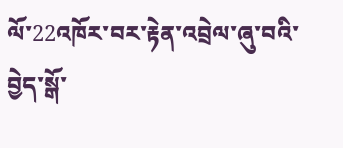ལོ་22འཁོར་བར་རྟེན་འབྲེལ་ཞུ་བའི་བྱེད་སྒོ་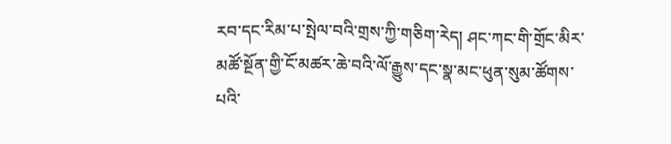རབ་དང་རིམ་པ་སྤེལ་བའི་གྲས་ཀྱི་གཅིག་རེད། ཤང་ཀང་གི་གྲོང་མིར་མཚོ་སྔོན་གྱི་ངོ་མཚར་ཆེ་བའི་ལོ་རྒྱུས་དང་སྣ་མང་ཕུན་སུམ་ཚོགས་པའི་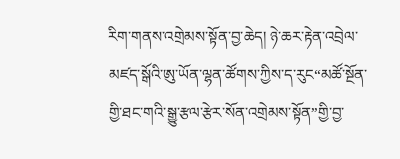རིག་གནས་འགྲེམས་སྟོན་བྱ་ཆེད། ཉེ་ཆར་རྟེན་འབྲེལ་མཛད་སྒོའི་ཨུ་ཡོན་ལྷན་ཚོགས་ཀྱིས་ད་རུང“མཚོ་སྔོན་གྱི་ཐང་གའི་སྒྱུ་རྩལ་རྩེར་སོན་འགྲེམས་སྟོན”གྱི་བྱ་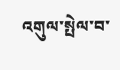འགུལ་སྤེལ་བ་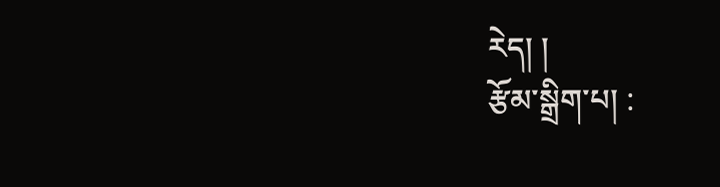རེད། །
རྩོམ་སྒྲིག་པ། :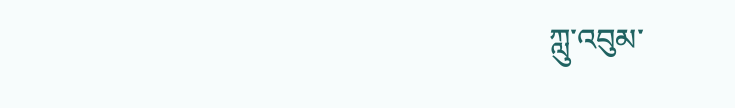ཀླུ་འབུམ་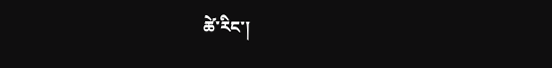ཚེ་རིང་།